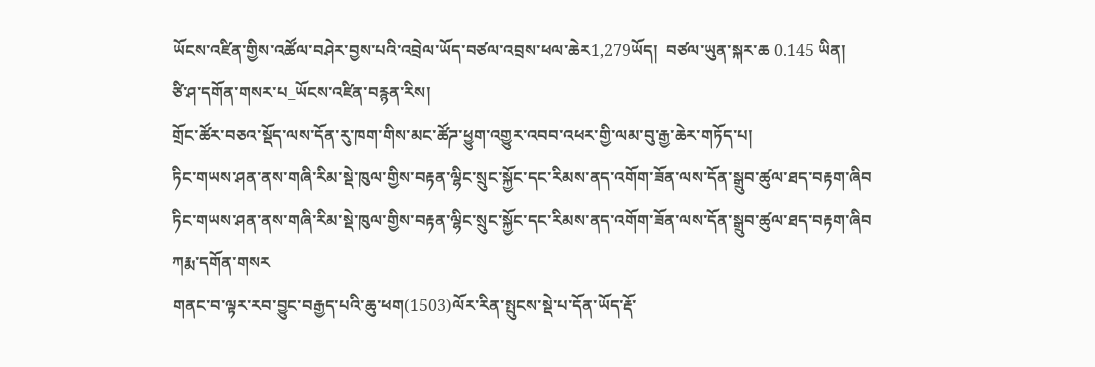ཡོངས་འཛིན་གྱིས་འཚོལ་བཤེར་བྱས་པའི་འབྲེལ་ཡོད་བཙལ་འབྲས་ཕལ་ཆེར1,279ཡོད།  བཙལ་ཡུན་སྐར་ཆ 0.145 ཡིན།
ཙི་ཤ་དགོན་གསར་པ_ཡོངས་འཛིན་བརྙན་རིས།
གྲོང་ཚོར་བཅའ་སྡོད་ལས་དོན་རུ་ཁག་གིས་མང་ཚོཌ་ཕྱུག་འགྱུར་འབབ་འཕར་གྱི་ལམ་བུ་རྒྱ་ཆེར་གཏོད་པ།
ཏིང་གཡས་ཤན་ནས་གཞི་རིམ་སྡེ་ཁུལ་གྱིས་བརྟན་ལྷིང་སྲུང་སྐྱོང་དང་རིམས་ནད་འགོག་ཟོན་ལས་དོན་སྒྲུབ་ཚུལ་ཐད་བརྟག་ཞིབ
ཏིང་གཡས་ཤན་ནས་གཞི་རིམ་སྡེ་ཁུལ་གྱིས་བརྟན་ལྷིང་སྲུང་སྐྱོང་དང་རིམས་ནད་འགོག་ཟོན་ལས་དོན་སྒྲུབ་ཚུལ་ཐད་བརྟག་ཞིབ
ཀརྨ་དགོན་གསར
གནང་བ་ལྟར་རབ་བྱུང་བརྒྱད་པའི་ཆུ་ཕག(1503)ལོར་རིན་སྤུངས་སྡེ་པ་དོན་ཡོད་རྡོ་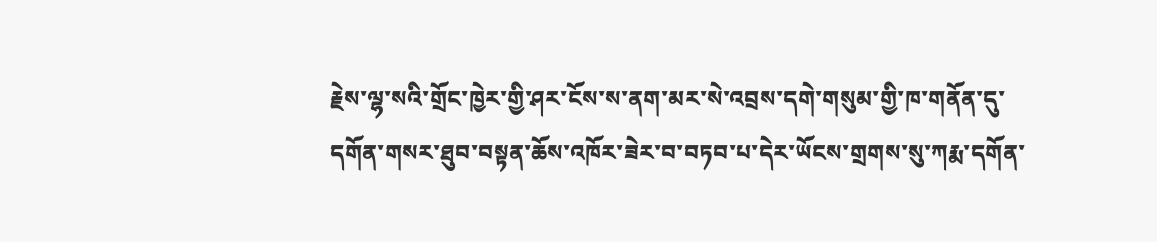རྗེས་ལྷ་སའི་གྲོང་ཁྱེར་གྱི་ཤར་ངོས་ས་ནག་མར་སེ་འབྲས་དགེ་གསུམ་གྱི་ཁ་གནོན་དུ་དགོན་གསར་ཐུབ་བསྟན་ཆོས་འཁོར་ཟེར་བ་བཏབ་པ་དེར་ཡོངས་གྲགས་སུ་ཀརྨ་དགོན་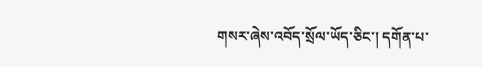གསར་ཞེས་འབོད་སྲོལ་ཡོད་ཅིང་། དགོན་པ་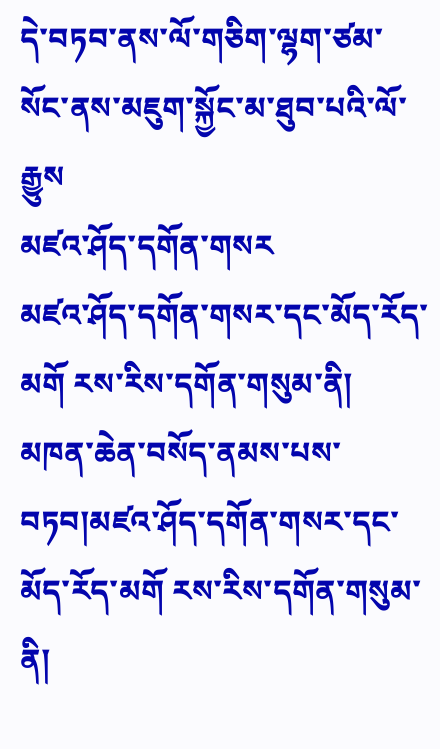དེ་བཏབ་ནས་ལོ་གཅིག་ལྷག་ཙམ་སོང་ནས་མཇུག་སྐྱོང་མ་ཐུབ་པའི་ལོ་རྒྱུས
མཛའ་ཤོད་དགོན་གསར
མཛའ་ཤོད་དགོན་གསར་དང་མོད་རོད་མགོ རས་རིས་དགོན་གསུམ་ནི། མཁན་ཆེན་བསོད་ནམས་པས་བཏབ།མཛའ་ཤོད་དགོན་གསར་དང་མོད་རོད་མགོ རས་རིས་དགོན་གསུམ་ནི།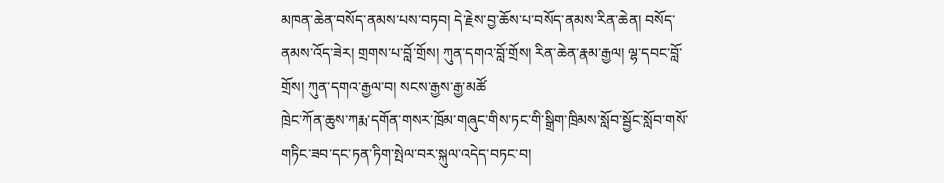མཁན་ཆེན་བསོད་ནམས་པས་བཏབ། དེ་རྗེས་བྱ་ཆོས་པ་བསོད་ནམས་རིན་ཆེན། བསོད་ནམས་འོད་ཟེར། གྲགས་པ་བློ་གྲོས། ཀུན་དགའ་བློ་གྲོས། རིན་ཆེན་རྣམ་རྒྱལ། ལྷ་དབང་བློ་གྲོས། ཀུན་དགའ་རྒྱལ་བ། སངས་རྒྱས་རྒྱ་མཚོ
ཁྲེང་ཀོན་ཆུས་ཀརྨ་དགོན་གསར་ཁྲོམ་གཞུང་གིས་ཏང་གི་སྒྲིག་ཁྲིམས་སློབ་སྦྱོང་སློབ་གསོ་གཏིང་ཟབ་དང་ཏན་ཏིག་སྤེལ་བར་སྐུལ་འདེད་བཏང་བ།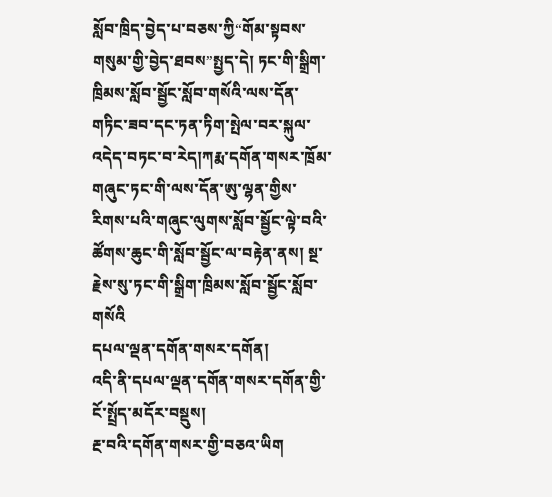སློབ་ཁྲིད་བྱེད་པ་བཅས་ཀྱི“གོམ་སྟབས་གསུམ་གྱི་བྱེད་ཐབས”སྤྱད་དེ། ཏང་གི་སྒྲིག་ཁྲིམས་སློབ་སྦྱོང་སློབ་གསོའི་ལས་དོན་གཏིང་ཟབ་དང་ཏན་ཏིག་སྤེལ་བར་སྐུལ་འདེད་བཏང་བ་རེད།ཀརྨ་དགོན་གསར་ཁྲོམ་གཞུང་ཏང་གི་ལས་དོན་ཨུ་ལྷན་གྱིས་རིགས་པའི་གཞུང་ལུགས་སློབ་སྦྱོང་ལྟེ་བའི་ཚོགས་ཆུང་གི་སློབ་སྦྱོང་ལ་བརྟེན་ནས། སྔ་རྗེས་སུ་ཏང་གི་སྒྲིག་ཁྲིམས་སློབ་སྦྱོང་སློབ་གསོའི
དཔལ་ལྡན་དགོན་གསར་དགོན།
འདི་ནི་དཔལ་ལྡན་དགོན་གསར་དགོན་གྱི་ངོ་སྤྲོད་མདོར་བསྡུས།
རྔ་བའི་དགོན་གསར་གྱི་བཅའ་ཡིག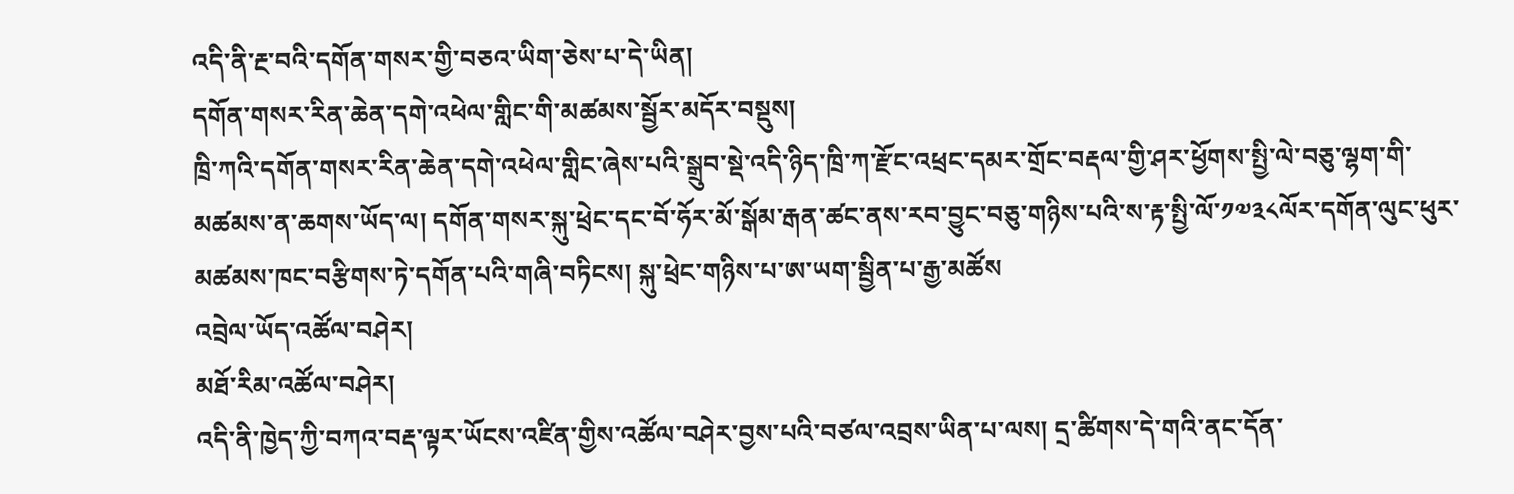འདི་ནི་རྔ་བའི་དགོན་གསར་གྱི་བཅའ་ཡིག་ཅེས་པ་དེ་ཡིན།
དགོན་གསར་རིན་ཆེན་དགེ་འཕེལ་གླིང་གི་མཚམས་སྦྱོར་མདོར་བསྡུས།
ཁྲི་ཀའི་དགོན་གསར་རིན་ཆེན་དགེ་འཕེལ་གླིང་ཞེས་པའི་སྒྲུབ་སྡེ་འདི་ཉིད་ཁྲི་ཀ་རྫོང་འཕྲང་དམར་གྲོང་བརྡལ་གྱི་ཤར་ཕྱོགས་སྤྱི་ལེ་བཅུ་ལྷག་གི་མཚམས་ན་ཆགས་ཡོད་ལ། དགོན་གསར་སྐུ་ཕྲེང་དང་བོ་ཧོར་མོ་སྒོམ་རྒན་ཚང་ནས་རབ་བྱུང་བཅུ་གཉིས་པའི་ས་རྟ་སྤྱི་ལོ་༡༧༣༨ལོར་དགོན་ལུང་ཕུར་མཚམས་ཁང་བརྩིགས་ཏེ་དགོན་པའི་གཞི་བཏིངས། སྐུ་ཕྲེང་གཉིས་པ་ཨ་ཡག་སྦྱིན་པ་རྒྱ་མཚོས
འབྲེལ་ཡོད་འཚོལ་བཤེར།
མཐོ་རིམ་འཚོལ་བཤེར།
འདི་ནི་ཁྱེད་ཀྱི་བཀའ་བརྡ་ལྟར་ཡོངས་འཛིན་གྱིས་འཚོལ་བཤེར་བྱས་པའི་བཙལ་འབྲས་ཡིན་པ་ལས། དྲ་ཚིགས་དེ་གའི་ནང་དོན་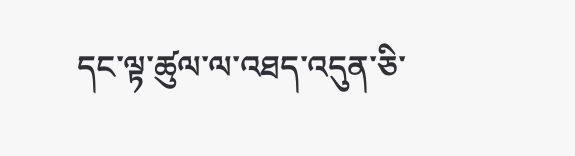དང་ལྟ་ཚུལ་ལ་འཐད་འདུན་ཅི་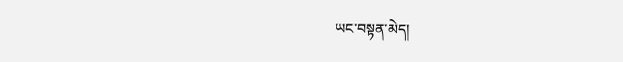ཡང་བསྟན་མེད།